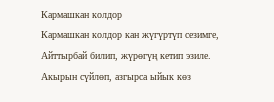Кармашкан колдор
Кармашкан колдор кан жүгүртүп сезимге,
Айттырбай билип, жүрөгүң кетип эзиле.
Акырын сүйлөп, азгырса ыйык көз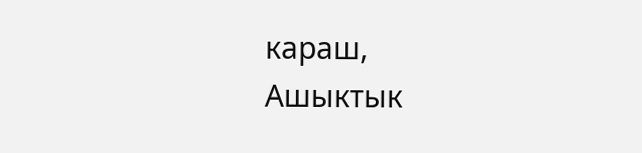караш,
Ашыктык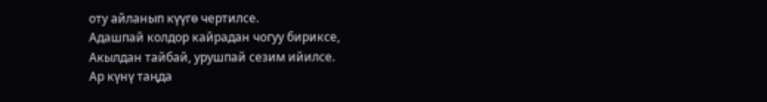оту айланып күүгө чертилсе.
Адашпай колдор кайрадан чогуу бириксе,
Акылдан тайбай, урушпай сезим ийилсе.
Ар күнү таңда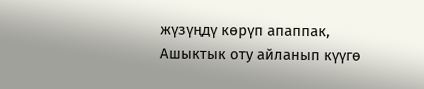жүзүңдү көрүп апаппак,
Ашыктык оту айланып күүгө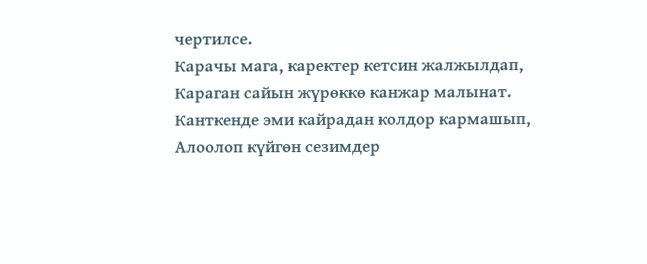чертилсе.
Карачы мага, каректер кетсин жалжылдап,
Караган сайын жүрөккө канжар малынат.
Канткенде эми кайрадан колдор кармашып,
Алоолоп күйгөн сезимдер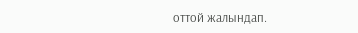оттой жалындап.